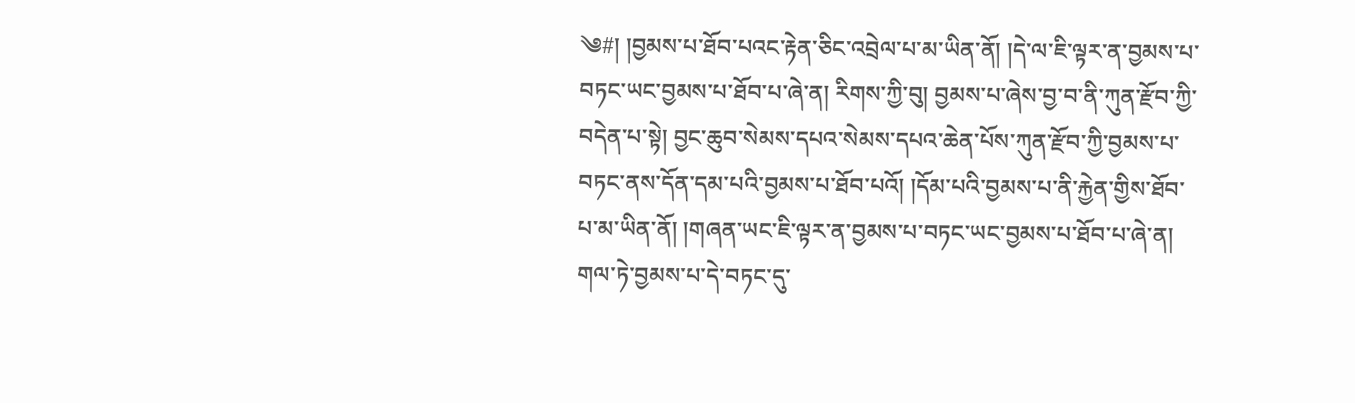༄#། །བྱམས་པ་ཐོབ་པའང་རྟེན་ཅིང་འབྲེལ་པ་མ་ཡིན་ནོ། །དེ་ལ་ཇི་ལྟར་ན་བྱམས་པ་བཏང་ཡང་བྱམས་པ་ཐོབ་པ་ཞེ་ན། རིགས་ཀྱི་བུ། བྱམས་པ་ཞེས་བྱ་བ་ནི་ཀུན་རྫོབ་ཀྱི་བདེན་པ་སྟེ། བྱང་ཆུབ་སེམས་དཔའ་སེམས་དཔའ་ཆེན་པོས་ཀུན་རྫོབ་ཀྱི་བྱམས་པ་བཏང་ནས་དོན་དམ་པའི་བྱམས་པ་ཐོབ་པའོ། །དོམ་པའི་བྱམས་པ་ནི་རྐྱེན་གྱིས་ཐོབ་པ་མ་ཡིན་ནོ། །གཞན་ཡང་ཇི་ལྟར་ན་བྱམས་པ་བཏང་ཡང་བྱམས་པ་ཐོབ་པ་ཞེ་ན། གལ་ཏེ་བྱམས་པ་དེ་བཏང་དུ་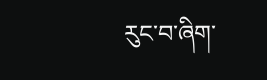རུང་བ་ཞིག་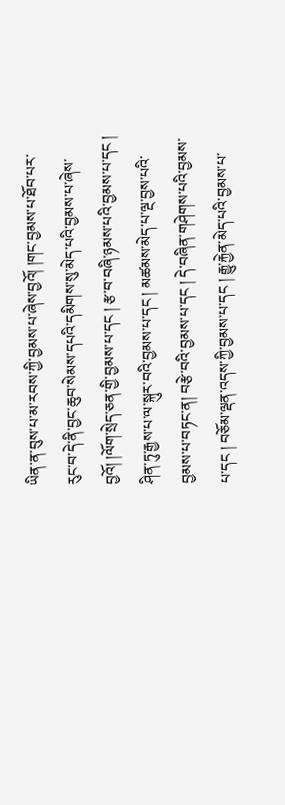ཡིན་ན་བུས་པ་མ་རབས་ཀྱི་བྱམས་པ་ཞེས་བྱའོ། །གང་བྱམས་པ་ཐོབ་པར་རུང་བ་དེ་ནི་བྱང་ཆུབ་སེམས་དཔའི་དམིགས་སུ་མེད་པའི་བྱམས་པ་ཞེས་བྱའོ། །ལོག་སྲེད་ཅན་གྱི་བྱམས་པ་དང ། རྩ་བ་བཞི་ཉམས་པའི་བྱམས་པ་དང ། ཤིན་ཏུ་རྒྱས་པ་ལ་སྐུར་བའི་བྱམས་པ་དང ། མཚམས་མེད་པ་ལྔ་བྱས་པའི་བྱམས་པ་བཏང་ན། བརྩེ་བའི་བྱམས་པ་དང ། དེ་བཞིན་གཤེགས་པའི་བྱམས་པ་དང ། བཅོམ་ལྡན་འདས་ཀྱི་བྱམས་པ་དང ། རྒྱུ་རྐྱེན་མེད་པའི་བྱམས་པ་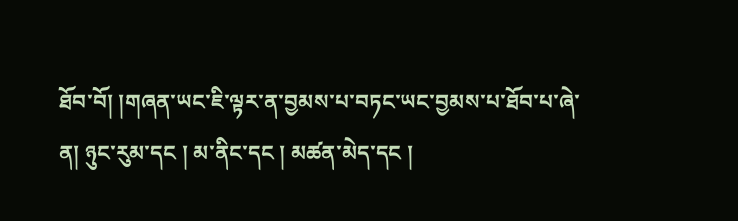ཐོབ་བོ། །གཞན་ཡང་ཇི་ལྟར་ན་བྱམས་པ་བཏང་ཡང་བྱམས་པ་ཐོབ་པ་ཞེ་ན། ཉུང་རུམ་དང ། མ་ནིང་དང ། མཚན་མེད་དང །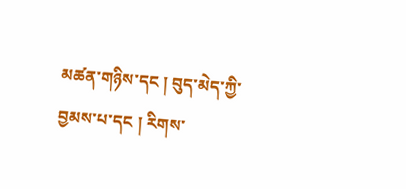མཚན་གཉིས་དང ། བུད་མེད་ཀྱི་བྱམས་པ་དང ། རིགས་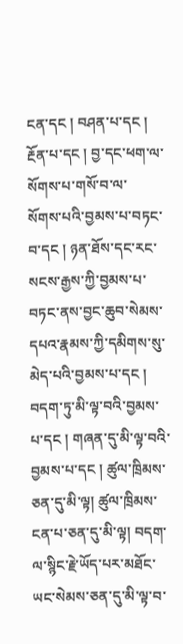ངན་དང ། བཤན་པ་དང ། རྔོན་པ་དང ། བྱ་དང་ཕག་ལ་སོགས་པ་གསོ་བ་ལ་
སོགས་པའི་བྱམས་པ་བཏང་བ་དང ། ཉན་ཐོས་དང་རང་སངས་རྒྱས་ཀྱི་བྱམས་པ་བཏང་ནས་བྱང་ཆུབ་སེམས་དཔའ་རྣམས་ཀྱི་དམིགས་སུ་མེད་པའི་བྱམས་པ་དང ། བདག་ཏུ་མི་ལྟ་བའི་བྱམས་པ་དང ། གཞན་དུ་མི་ལྟ་བའི་བྱམས་པ་དང ། ཚུལ་ཁྲིམས་ཅན་དུ་མི་ལྟ། ཚུལ་ཁྲིམས་ངན་པ་ཅན་དུ་མི་ལྟ། བདག་ལ་སྙིང་རྗེ་ཡོད་པར་མཐོང་ཡང་སེམས་ཅན་དུ་མི་ལྟ་བ་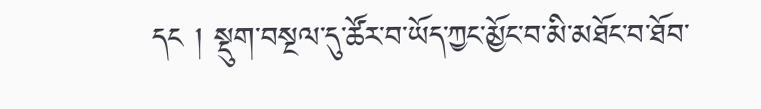དང ། སྡུག་བསྔལ་དུ་ཚོར་བ་ཡོད་ཀྱང་མྱོང་བ་མི་མཐོང་བ་ཐོབ་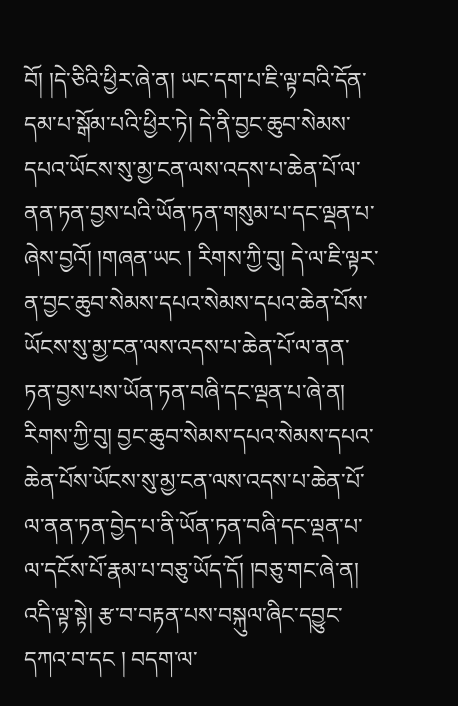བོ། །དེ་ཅིའི་ཕྱིར་ཞེ་ན། ཡང་དག་པ་ཇི་ལྟ་བའི་དོན་དམ་པ་སྒོམ་པའི་ཕྱིར་ཏེ། དེ་ནི་བྱང་ཆུབ་སེམས་དཔའ་ཡོངས་སུ་མྱ་ངན་ལས་འདས་པ་ཆེན་པོ་ལ་ནན་ཏན་བྱས་པའི་ཡོན་ཏན་གསུམ་པ་དང་ལྡན་པ་ཞེས་བྱའོ། །གཞན་ཡང ། རིགས་ཀྱི་བུ། དེ་ལ་ཇི་ལྟར་ན་བྱང་ཆུབ་སེམས་དཔའ་སེམས་དཔའ་ཆེན་པོས་ཡོངས་སུ་མྱ་ངན་ལས་འདས་པ་ཆེན་པོ་ལ་ནན་ཏན་བྱས་པས་ཡོན་ཏན་བཞི་དང་ལྡན་པ་ཞེ་ན། རིགས་ཀྱི་བུ། བྱང་ཆུབ་སེམས་དཔའ་སེམས་དཔའ་ཆེན་པོས་ཡོངས་སུ་མྱ་ངན་ལས་འདས་པ་ཆེན་པོ་ལ་ནན་ཏན་བྱེད་པ་ནི་ཡོན་ཏན་བཞི་དང་ལྡན་པ་ལ་དངོས་པོ་རྣམ་པ་བཅུ་ཡོད་དོ། །བཅུ་གང་ཞེ་ན། འདི་ལྟ་སྟེ། རྩ་བ་བརྟན་པས་བསྐུལ་ཞིང་དབྱུང་དཀའ་བ་དང ། བདག་ལ་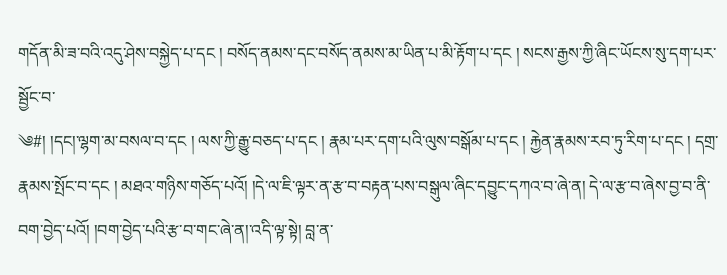གདོན་མི་ཟ་བའི་འདུ་ཤེས་བསྐྱེད་པ་དང ། བསོད་ནམས་དང་བསོད་ནམས་མ་ཡིན་པ་མི་རྟོག་པ་དང ། སངས་རྒྱས་ཀྱི་ཞིང་ཡོངས་སུ་དག་པར་སྦྱོང་བ་
༄#། །དང།་ལྷག་མ་བསལ་བ་དང ། ལས་ཀྱི་རྒྱུ་བཅད་པ་དང ། རྣམ་པར་དག་པའི་ལུས་བསྒོམ་པ་དང ། རྐྱེན་རྣམས་རབ་ཏུ་རིག་པ་དང ། དགྲ་རྣམས་སྤོང་བ་དང ། མཐའ་གཉིས་གཅོད་པའོ། །དེ་ལ་ཇི་ལྟར་ན་རྩ་བ་བརྟན་པས་བསྒུལ་ཞིང་དབྱུང་དཀའ་བ་ཞེ་ན། དེ་ལ་རྩ་བ་ཞེས་བྱ་བ་ནི་བག་བྱེད་པའོ། །བག་བྱེད་པའི་རྩ་བ་གང་ཞེ་ན།་འདི་ལྟ་སྟེ། བླ་ན་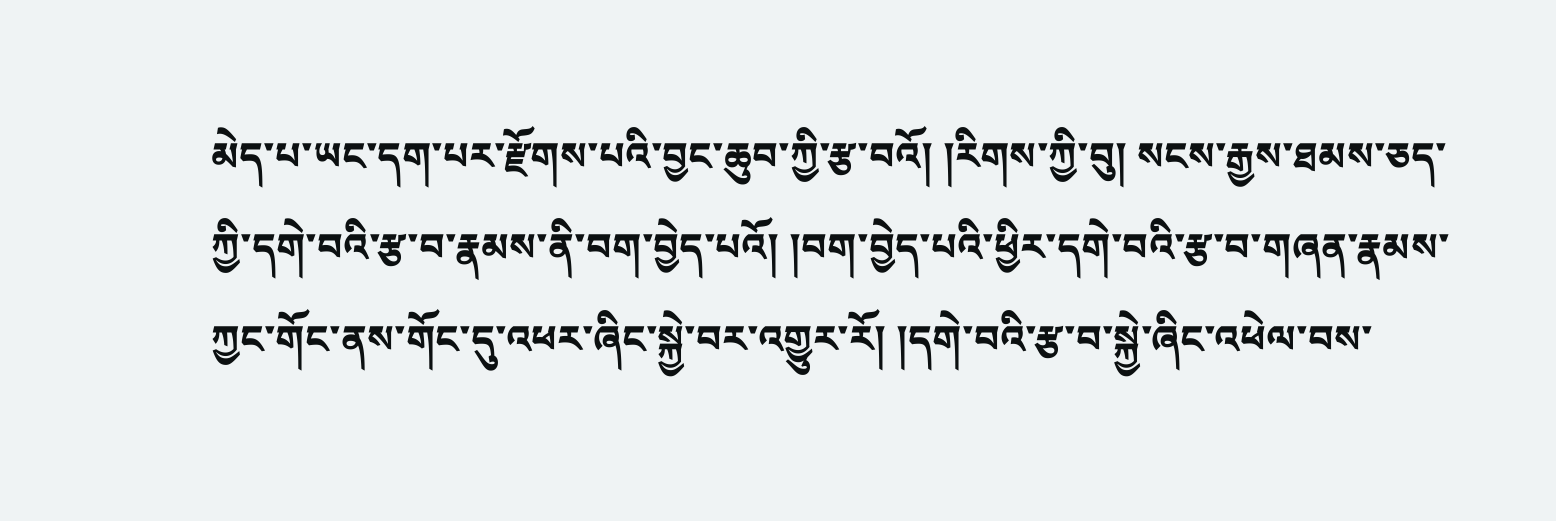མེད་པ་ཡང་དག་པར་རྫོགས་པའི་བྱང་ཆུབ་ཀྱི་རྩ་བའོ། །རིགས་ཀྱི་བུ། སངས་རྒྱས་ཐམས་ཅད་ཀྱི་དགེ་བའི་རྩ་བ་རྣམས་ནི་བག་བྱེད་པའོ། །བག་བྱེད་པའི་ཕྱིར་དགེ་བའི་རྩ་བ་གཞན་རྣམས་ཀྱང་གོང་ནས་གོང་དུ་འཕར་ཞིང་སྐྱེ་བར་འགྱུར་རོ། །དགེ་བའི་རྩ་བ་སྐྱེ་ཞིང་འཕེལ་བས་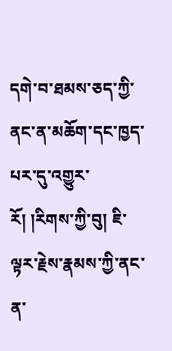དགེ་བ་ཐམས་ཅད་ཀྱི་ནང་ན་མཆོག་དང་ཁྱད་པར་དུ་འགྱུར་རོ། །རིགས་ཀྱི་བུ། ཇི་ལྟར་རྗེས་རྣམས་ཀྱི་ནང་ན་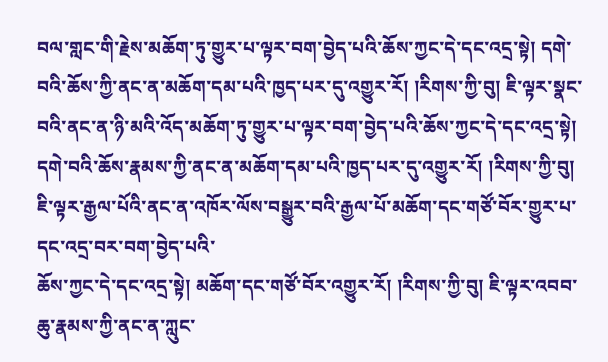བལ་གླང་གི་རྗེས་མཆོག་ཏུ་གྱུར་པ་ལྟར་བག་བྱེད་པའི་ཆོས་ཀྱང་དེ་དང་འདྲ་སྟེ། དགེ་བའི་ཆོས་ཀྱི་ནང་ན་མཆོག་དམ་པའི་ཁྱད་པར་དུ་འགྱུར་རོ། །རིགས་ཀྱི་བུ། ཇི་ལྟར་སྣང་བའི་ནང་ན་ཉི་མའི་འོད་མཆོག་ཏུ་གྱུར་པ་ལྟར་བག་བྱེད་པའི་ཆོས་ཀྱང་དེ་དང་འདྲ་སྟེ། དགེ་བའི་ཆོས་རྣམས་ཀྱི་ནང་ན་མཆོག་དམ་པའི་ཁྱད་པར་དུ་འགྱུར་རོ། །རིགས་ཀྱི་བུ། ཇི་ལྟར་རྒྱལ་པོའི་ནང་ན་འཁོར་ལོས་བསྒྱུར་བའི་རྒྱལ་པོ་མཆོག་དང་གཙོ་བོར་གྱུར་པ་དང་འདྲ་བར་བག་བྱེད་པའི་
ཆོས་ཀྱང་དེ་དང་འདྲ་སྟེ། མཆོག་དང་གཙོ་བོར་འགྱུར་རོ། །རིགས་ཀྱི་བུ། ཇི་ལྟར་འབབ་ཆུ་རྣམས་ཀྱི་ནང་ན་ཀླུང་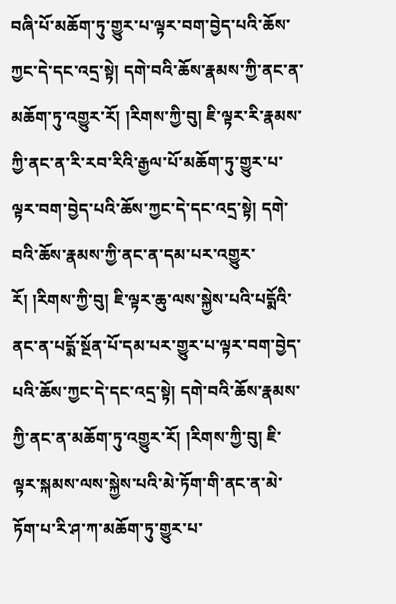བཞི་པོ་མཆོག་ཏུ་གྱུར་པ་ལྟར་བག་བྱེད་པའི་ཆོས་ཀྱང་དེ་དང་འདྲ་སྟེ། དགེ་བའི་ཆོས་རྣམས་ཀྱི་ནང་ན་མཆོག་ཏུ་འགྱུར་རོ། །རིགས་ཀྱི་བུ། ཇི་ལྟར་རི་རྣམས་ཀྱི་ནང་ན་རི་རབ་རིའི་རྒྱལ་པོ་མཆོག་ཏུ་གྱུར་པ་ལྟར་བག་བྱེད་པའི་ཆོས་ཀྱང་དེ་དང་འདྲ་སྟེ། དགེ་བའི་ཆོས་རྣམས་ཀྱི་ནང་ན་དམ་པར་འགྱུར་རོ། །རིགས་ཀྱི་བུ། ཇི་ལྟར་ཆུ་ལས་སྐྱེས་པའི་པདྨོའི་ནང་ན་པདྨོ་སྔོན་པོ་དམ་པར་གྱུར་པ་ལྟར་བག་བྱེད་པའི་ཆོས་ཀྱང་དེ་དང་འདྲ་སྟེ། དགེ་བའི་ཆོས་རྣམས་ཀྱི་ནང་ན་མཆོག་ཏུ་འགྱུར་རོ། །རིགས་ཀྱི་བུ། ཇི་ལྟར་སྐམས་ལས་སྐྱེས་པའི་མེ་ཏོག་གི་ནང་ན་མེ་ཏོག་པ་རི་ཤ་ཀ་མཆོག་ཏུ་གྱུར་པ་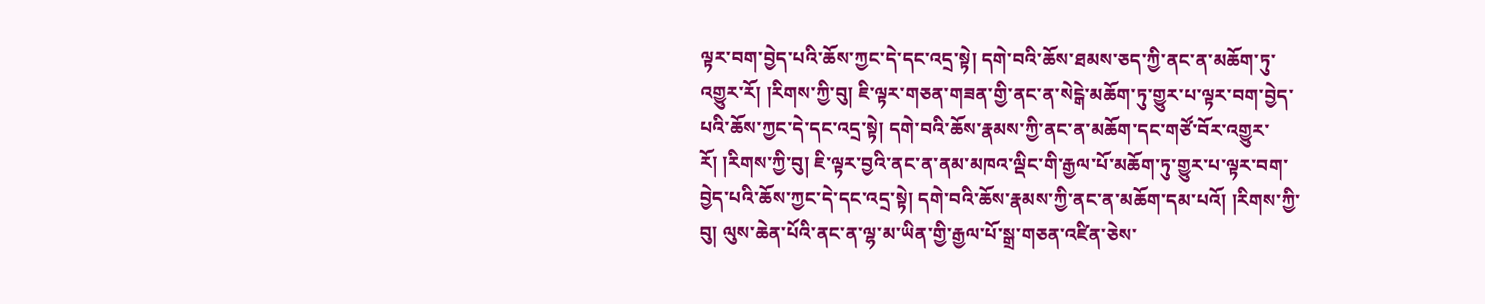ལྟར་བག་བྱེད་པའི་ཆོས་ཀྱང་དེ་དང་འདྲ་སྟེ། དགེ་བའི་ཆོས་ཐམས་ཅད་ཀྱི་ནང་ན་མཆོག་ཏུ་འགྱུར་རོ། །རིགས་ཀྱི་བུ། ཇི་ལྟར་གཅན་གཟན་གྱི་ནང་ན་སེངྒེ་མཆོག་ཏུ་གྱུར་པ་ལྟར་བག་བྱེད་པའི་ཆོས་ཀྱང་དེ་དང་འདྲ་སྟེ། དགེ་བའི་ཆོས་རྣམས་ཀྱི་ནང་ན་མཆོག་དང་གཙོ་བོར་འགྱུར་རོ། །རིགས་ཀྱི་བུ། ཇི་ལྟར་བྱའི་ནང་ན་ནམ་མཁའ་ལྡིང་གི་རྒྱལ་པོ་མཆོག་ཏུ་གྱུར་པ་ལྟར་བག་བྱེད་པའི་ཆོས་ཀྱང་དེ་དང་འདྲ་སྟེ། དགེ་བའི་ཆོས་རྣམས་ཀྱི་ནང་ན་མཆོག་དམ་པའོ། །རིགས་ཀྱི་བུ། ལུས་ཆེན་པོའི་ནང་ན་ལྷ་མ་ཡིན་གྱི་རྒྱལ་པོ་སྒྲ་གཅན་འཛིན་ཅེས་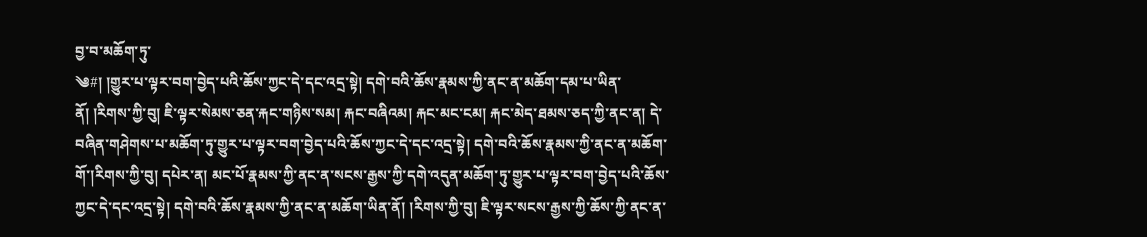བྱ་བ་མཆོག་ཏུ་
༄#། །གྱུར་པ་ལྟར་བག་བྱེད་པའི་ཆོས་ཀྱང་དེ་དང་འདྲ་སྟེ། དགེ་བའི་ཆོས་རྣམས་ཀྱི་ནང་ན་མཆོག་དམ་པ་ཡིན་ནོ། །རིགས་ཀྱི་བུ། ཇི་ལྟར་སེམས་ཅན་རྐང་གཉིས་སམ། རྐང་བཞིའམ། རྐང་མང་ངམ། རྐང་མེད་ཐམས་ཅད་ཀྱི་ནང་ན། དེ་བཞིན་གཤེགས་པ་མཆོག་ཏུ་གྱུར་པ་ལྟར་བག་བྱེད་པའི་ཆོས་ཀྱང་དེ་དང་འདྲ་སྟེ། དགེ་བའི་ཆོས་རྣམས་ཀྱི་ནང་ན་མཆོག་གོ་།རིགས་ཀྱི་བུ། དཔེར་ན། མང་པོ་རྣམས་ཀྱི་ནང་ན་སངས་རྒྱས་ཀྱི་དགེ་འདུན་མཆོག་ཏུ་གྱུར་པ་ལྟར་བག་བྱེད་པའི་ཆོས་ཀྱང་དེ་དང་འདྲ་སྟེ། དགེ་བའི་ཆོས་རྣམས་ཀྱི་ནང་ན་མཆོག་ཡིན་ནོ། །རིགས་ཀྱི་བུ། ཇི་ལྟར་སངས་རྒྱས་ཀྱི་ཆོས་ཀྱི་ནང་ན་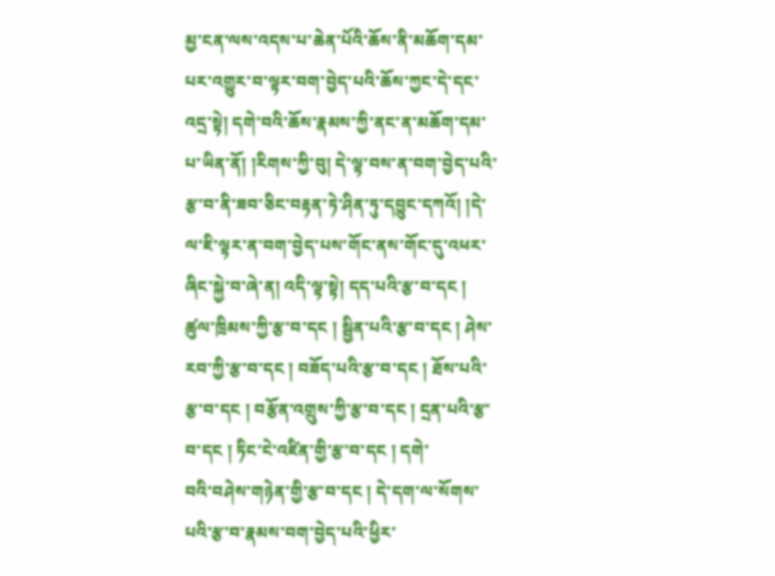མྱ་ངན་ལས་འདས་པ་ཆེན་པོའི་ཆོས་ནི་མཆོག་དམ་པར་འགྱུར་བ་ལྟར་བག་བྱེད་པའི་ཆོས་ཀྱང་དེ་དང་འདྲ་སྟེ། དགེ་བའི་ཆོས་རྣམས་ཀྱི་ནང་ན་མཆོག་དམ་པ་ཡིན་ནོ། །རིགས་ཀྱི་བུ། དེ་ལྟ་བས་ན་བག་བྱེད་པའི་རྩ་བ་ནི་ཟབ་ཅིང་བརྟན་ཏེ་ཤིན་ཏུ་དབྱུང་དཀའོ། །དེ་ལ་ཇི་ལྟར་ན་བག་བྱེད་པས་གོང་ནས་གོང་དུ་འཕར་ཞིང་སྐྱེ་བ་ཞེ་ན། འདི་ལྟ་སྟེ། དད་པའི་རྩ་བ་དང ། ཚུལ་ཁྲིམས་ཀྱི་རྩ་བ་དང ། སྦྱིན་པའི་རྩ་བ་དང ། ཤེས་རབ་ཀྱི་རྩ་བ་དང ། བཟོད་པའི་རྩ་བ་དང ། ཐོས་པའི་རྩ་བ་དང ། བརྩོན་འགྲུས་ཀྱི་རྩ་བ་དང ། དྲན་པའི་རྩ་བ་དང ། ཏིང་ངེ་འཛིན་གྱི་རྩ་བ་དང ། དགེ་
བའི་བཤེས་གཉེན་གྱི་རྩ་བ་དང ། དེ་དག་ལ་སོགས་པའི་རྩ་བ་རྣམས་བག་བྱེད་པའི་ཕྱིར་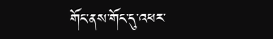གོང་ནས་གོང་དུ་འཕར་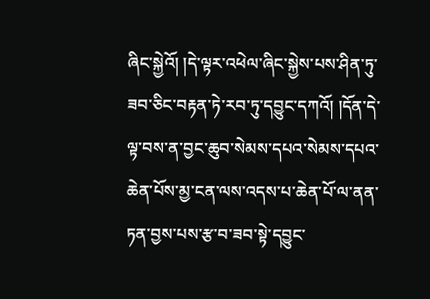ཞིང་སྐྱེའོ། །དེ་ལྟར་འཕེལ་ཞིང་སྐྱེས་པས་ཤིན་ཏུ་ཟབ་ཅིང་བརྟན་ཏེ་རབ་ཏུ་དབྱུང་དཀའོ། །དོན་དེ་ལྟ་བས་ན་བྱང་ཆུབ་སེམས་དཔའ་སེམས་དཔའ་ཆེན་པོས་མྱ་ངན་ལས་འདས་པ་ཆེན་པོ་ལ་ནན་ཏན་བྱས་པས་རྩ་བ་ཟབ་སྟེ་དབྱུང་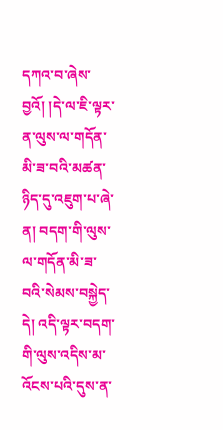དཀའ་བ་ཞེས་བྱའོ། །དེ་ལ་ཇི་ལྟར་ན་ལུས་ལ་གདོན་མི་ཟ་བའི་མཚན་ཉིད་དུ་འཇུག་པ་ཞེ་ན། བདག་གི་ལུས་ལ་གདོན་མི་ཟ་བའི་སེམས་བསྐྱེད་དེ། འདི་ལྟར་བདག་གི་ལུས་འདིས་མ་འོངས་པའི་དུས་ན་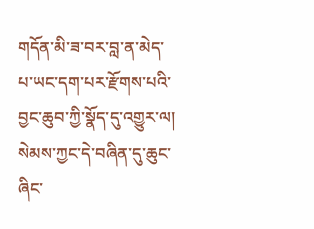གདོན་མི་ཟ་བར་བླ་ན་མེད་པ་ཡང་དག་པར་རྫོགས་པའི་བྱང་ཆུབ་ཀྱི་སྣོད་དུ་འགྱུར་ལ། སེམས་ཀྱང་དེ་བཞིན་དུ་ཆུང་ཞིང་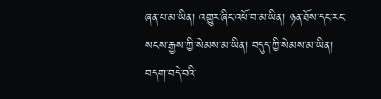ཞན་པ་མ་ཡིན། འགྱུར་ཞིང་འཕོ་བ་མ་ཡིན། ཉན་ཐོས་དང་རང་སངས་རྒྱས་ཀྱི་སེམས་མ་ཡིན། བདུད་ཀྱི་སེམས་མ་ཡིན། བདག་བདེ་བའི་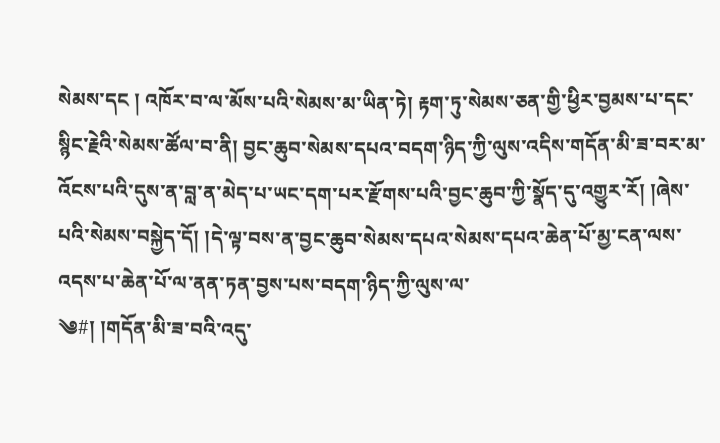སེམས་དང ། འཁོར་བ་ལ་མོས་པའི་སེམས་མ་ཡིན་ཏེ། རྟག་ཏུ་སེམས་ཅན་གྱི་ཕྱིར་བྱམས་པ་དང་སྙིང་རྗེའི་སེམས་ཚོལ་བ་ནི། བྱང་ཆུབ་སེམས་དཔའ་བདག་ཉིད་ཀྱི་ལུས་འདིས་གདོན་མི་ཟ་བར་མ་འོངས་པའི་དུས་ན་བླ་ན་མེད་པ་ཡང་དག་པར་རྫོགས་པའི་བྱང་ཆུབ་ཀྱི་སྣོད་དུ་འགྱུར་རོ། །ཞེས་པའི་སེམས་བསྐྱེད་དོ། །དེ་ལྟ་བས་ན་བྱང་ཆུབ་སེམས་དཔའ་སེམས་དཔའ་ཆེན་པོ་མྱ་ངན་ལས་འདས་པ་ཆེན་པོ་ལ་ནན་ཏན་བྱས་པས་བདག་ཉིད་ཀྱི་ལུས་ལ་
༄#། །གདོན་མི་ཟ་བའི་འདུ་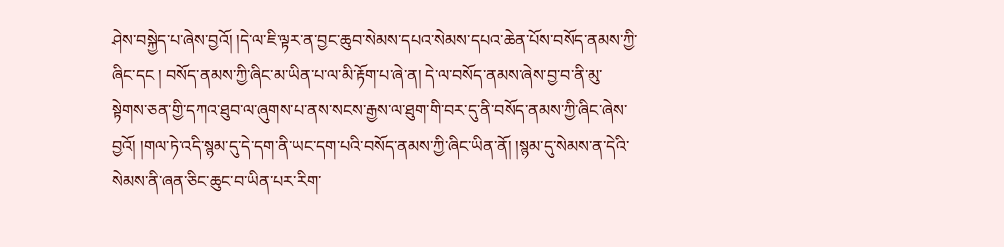ཤེས་བསྐྱེད་པ་ཞེས་བྱའོ། །དེ་ལ་ཇི་ལྟར་ན་བྱང་ཆུབ་སེམས་དཔའ་སེམས་དཔའ་ཆེན་པོས་བསོད་ནམས་ཀྱི་ཞིང་དང ། བསོད་ནམས་ཀྱི་ཞིང་མ་ཡིན་པ་ལ་མི་རྟོག་པ་ཞེ་ན། དེ་ལ་བསོད་ནམས་ཞེས་བྱ་བ་ནི་མུ་སྟེགས་ཅན་གྱི་དཀའ་ཐུབ་ལ་ཞུགས་པ་ནས་སངས་རྒྱས་ལ་ཐུག་གི་བར་དུ་ནི་བསོད་ནམས་ཀྱི་ཞིང་ཞེས་བྱའོ། །གལ་ཏེ་འདི་སྙམ་དུ་དེ་དག་ནི་ཡང་དག་པའི་བསོད་ནམས་ཀྱི་ཞིང་ཡིན་ནོ། །སྙམ་དུ་སེམས་ན་དེའི་སེམས་ནི་ཞན་ཅིང་ཆུང་བ་ཡིན་པར་རིག་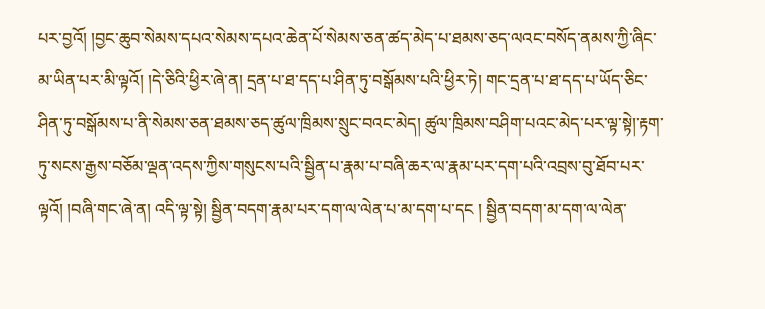པར་བྱའོ། །བྱང་ཆུབ་སེམས་དཔའ་སེམས་དཔའ་ཆེན་པོ་སེམས་ཅན་ཚད་མེད་པ་ཐམས་ཅད་ལའང་བསོད་ནམས་ཀྱི་ཞིང་མ་ཡིན་པར་མི་ལྟའོ། །དེ་ཅིའི་ཕྱིར་ཞེ་ན། དྲན་པ་ཐ་དད་པ་ཤིན་ཏུ་བསྒོམས་པའི་ཕྱིར་ཏེ། གང་དྲན་པ་ཐ་དད་པ་ཡོད་ཅིང་ཤིན་ཏུ་བསྒོམས་པ་ནི་སེམས་ཅན་ཐམས་ཅད་ཚུལ་ཁྲིམས་སྲུང་བའང་མེད། ཚུལ་ཁྲིམས་བཤིག་པའང་མེད་པར་ལྟ་སྟེ།་རྟག་ཏུ་སངས་རྒྱས་བཅོམ་ལྡན་འདས་ཀྱིས་གསུངས་པའི་སྦྱིན་པ་རྣམ་པ་བཞི་ཆར་ལ་རྣམ་པར་དག་པའི་འབྲས་བུ་ཐོབ་པར་ལྟའོ། །བཞི་གང་ཞེ་ན། འདི་ལྟ་སྟེ། སྦྱིན་བདག་རྣམ་པར་དག་ལ་ལེན་པ་མ་དག་པ་དང ། སྦྱིན་བདག་མ་དག་ལ་ལེན་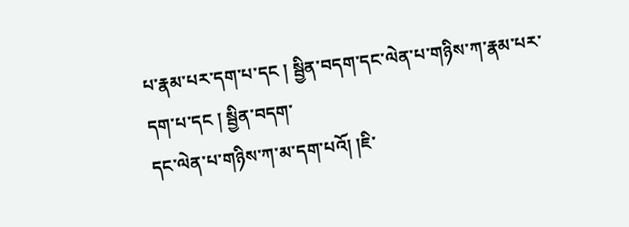པ་རྣམ་པར་དག་པ་དང ། སྦྱིན་བདག་དང་ལེན་པ་གཉིས་ཀ་རྣམ་པར་དག་པ་དང ། སྦྱིན་བདག་
དང་ལེན་པ་གཉིས་ཀ་མ་དག་པའོ། །ཇི་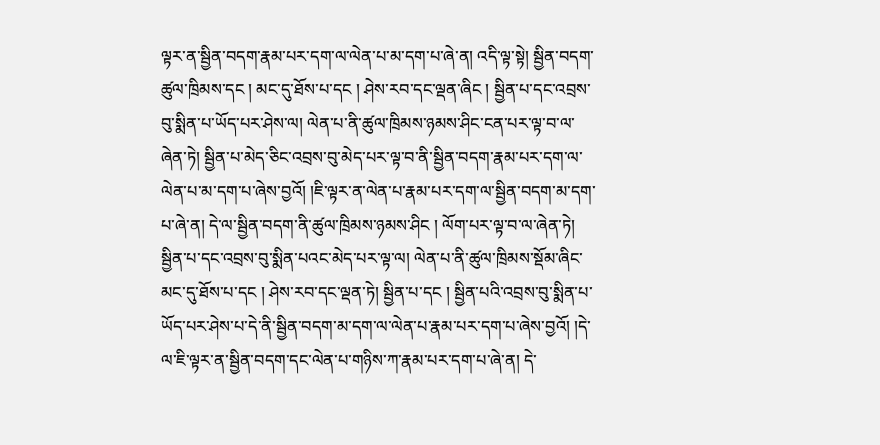ལྟར་ན་སྦྱིན་བདག་རྣམ་པར་དག་ལ་ལེན་པ་མ་དག་པ་ཞེ་ན། འདི་ལྟ་སྟེ། སྦྱིན་བདག་ཚུལ་ཁྲིམས་དང ། མང་དུ་ཐོས་པ་དང ། ཤེས་རབ་དང་ལྡན་ཞིང ། སྦྱིན་པ་དང་འབྲས་བུ་སྨིན་པ་ཡོད་པར་ཤེས་ལ། ལེན་པ་ནི་ཚུལ་ཁྲིམས་ཉམས་ཤིང་ངན་པར་ལྟ་བ་ལ་ཞེན་ཏེ། སྦྱིན་པ་མེད་ཅིང་འབྲས་བུ་མེད་པར་ལྟ་བ་ནི་སྦྱིན་བདག་རྣམ་པར་དག་ལ་ལེན་པ་མ་དག་པ་ཞེས་བྱའོ། །ཇི་ལྟར་ན་ལེན་པ་རྣམ་པར་དག་ལ་སྦྱིན་བདག་མ་དག་པ་ཞེ་ན། དེ་ལ་སྦྱིན་བདག་ནི་ཚུལ་ཁྲིམས་ཉམས་ཤིང ། ལོག་པར་ལྟ་བ་ལ་ཞེན་ཏེ། སྦྱིན་པ་དང་འབྲས་བུ་སྨིན་པའང་མེད་པར་ལྟ་ལ། ལེན་པ་ནི་ཚུལ་ཁྲིམས་སྡོམ་ཞིང་མང་དུ་ཐོས་པ་དང ། ཤེས་རབ་དང་ལྡན་ཏེ། སྦྱིན་པ་དང ། སྦྱིན་པའི་འབྲས་བུ་སྨིན་པ་ཡོད་པར་ཤེས་པ་དེ་ནི་སྦྱིན་བདག་མ་དག་ལ་ལེན་པ་རྣམ་པར་དག་པ་ཞེས་བྱའོ། །དེ་ལ་ཇི་ལྟར་ན་སྦྱིན་བདག་དང་ལེན་པ་གཉིས་ཀ་རྣམ་པར་དག་པ་ཞེ་ན། དེ་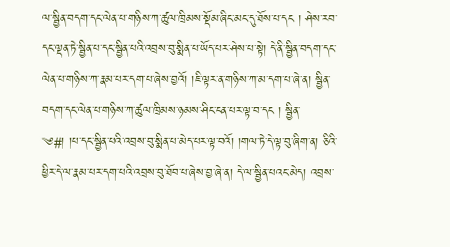ལ་སྦྱིན་བདག་དང་ལེན་པ་གཉིས་ཀ་ཚུལ་ཁྲིམས་སྡོམ་ཞིང་མང་དུ་ཐོས་པ་དང ། ཤེས་རབ་དང་ལྡན་ཏེ་སྦྱིན་པ་དང་སྦྱིན་པའི་འབྲས་བུ་སྨིན་པ་ཡོད་པར་ཤེས་པ་སྟེ། དེ་ནི་སྦྱིན་བདག་དང་ལེན་པ་གཉིས་ཀ་རྣམ་པར་དག་པ་ཞེས་བྱའོ། །ཇི་ལྟར་ན་གཉིས་ཀ་མ་དག་པ་ཞེ་ན། སྦྱིན་བདག་དང་ལེན་པ་གཉིས་ཀ་ཚུལ་ཁྲིམས་ཉམས་ཤིང་ངན་པར་ལྟ་བ་དང ། སྦྱིན་
༄#། །པ་དང་སྦྱིན་པའི་འབྲས་བུ་སྨིན་པ་མེད་པར་ལྟ་བའོ། །གལ་ཏེ་དེ་ལྟ་བུ་ཞིག་ན། ཅིའི་ཕྱིར་དེ་ལ་རྣམ་པར་དག་པའི་འབྲས་བུ་ཐོབ་པ་ཞེས་བྱ་ཞེ་ན། དེ་ལ་སྦྱིན་པའང་མེད། འབྲས་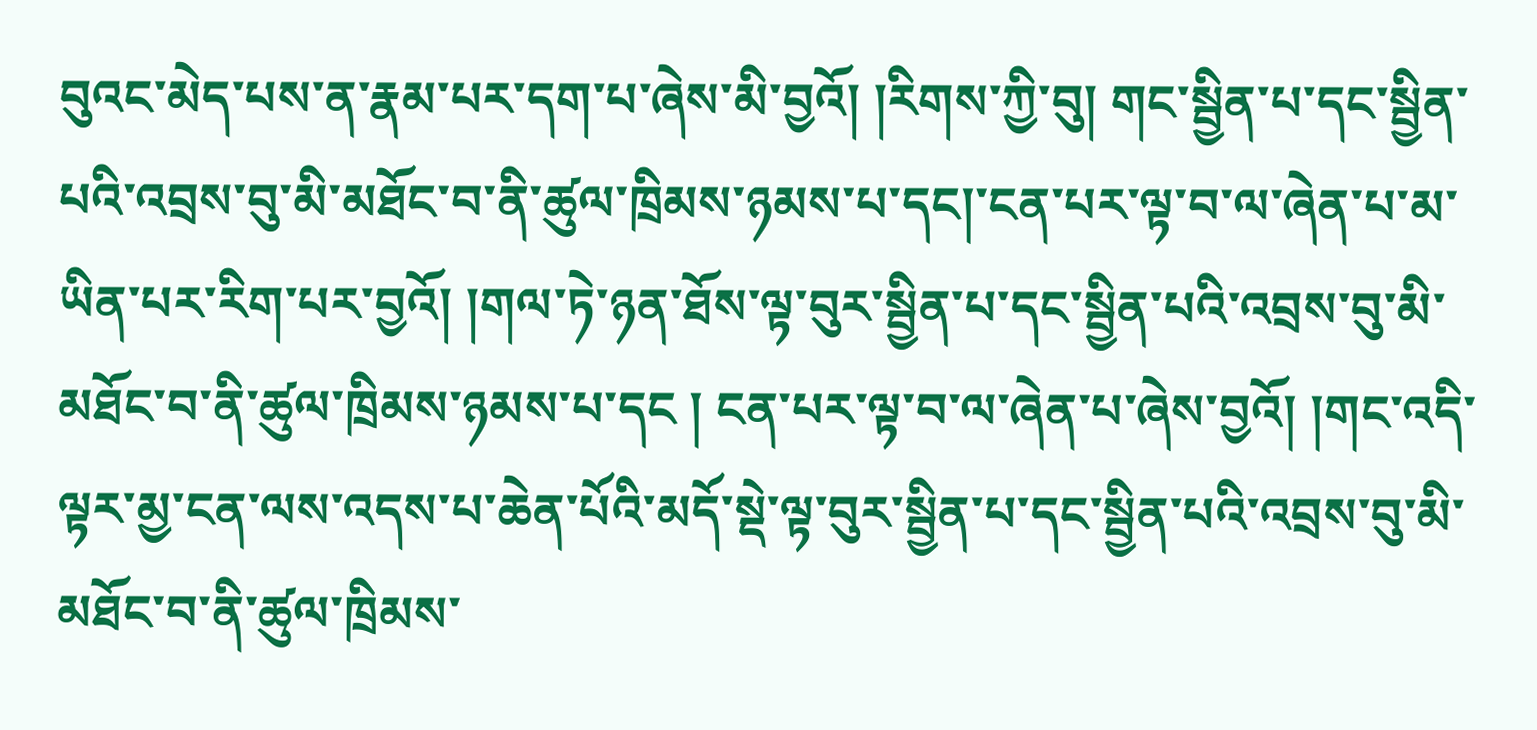བུའང་མེད་པས་ན་རྣམ་པར་དག་པ་ཞེས་མི་བྱའོ། །རིགས་ཀྱི་བུ། གང་སྦྱིན་པ་དང་སྦྱིན་པའི་འབྲས་བུ་མི་མཐོང་བ་ནི་ཚུལ་ཁྲིམས་ཉམས་པ་དང།་ངན་པར་ལྟ་བ་ལ་ཞེན་པ་མ་ཡིན་པར་རིག་པར་བྱའོ། །གལ་ཏེ་ཉན་ཐོས་ལྟ་བུར་སྦྱིན་པ་དང་སྦྱིན་པའི་འབྲས་བུ་མི་མཐོང་བ་ནི་ཚུལ་ཁྲིམས་ཉམས་པ་དང ། ངན་པར་ལྟ་བ་ལ་ཞེན་པ་ཞེས་བྱའོ། །གང་འདི་ལྟར་མྱ་ངན་ལས་འདས་པ་ཆེན་པོའི་མདོ་སྡེ་ལྟ་བུར་སྦྱིན་པ་དང་སྦྱིན་པའི་འབྲས་བུ་མི་མཐོང་བ་ནི་ཚུལ་ཁྲིམས་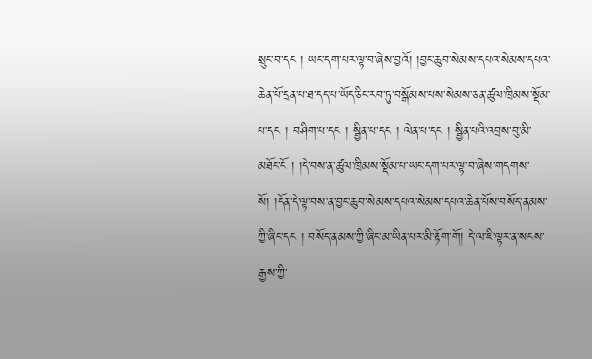སྲུང་བ་དང ། ཡང་དག་པར་ལྟ་བ་ཞེས་བྱའོ། །བྱང་ཆུབ་སེམས་དཔའ་སེམས་དཔའ་ཆེན་པོ་དྲན་པ་ཐ་དད་པ་ཡོད་ཅིང་རབ་ཏུ་བསྒོམས་པས་སེམས་ཅན་ཚུལ་ཁྲིམས་སྡོམ་པ་དང ། བཤིག་པ་དང ། སྦྱིན་པ་དང ། ལེན་པ་དང ། སྦྱིན་པའི་འབྲས་བུ་མི་མཐོང་ངོ ། །དེ་བས་ན་ཚུལ་ཁྲིམས་སྡོམ་པ་ཡང་དག་པར་ལྟ་བ་ཞེས་གདགས་སོ། །དོན་དེ་ལྟ་བས་ན་བྱང་ཆུབ་སེམས་དཔའ་སེམས་དཔའ་ཆེན་པོས་བསོད་ནམས་ཀྱི་ཞིང་དང ། བསོད་ནམས་ཀྱི་ཞིང་མ་ཡིན་པར་མི་རྟོག་གོ། དེ་ལ་ཇི་ལྟར་ན་སངས་རྒྱས་ཀྱི་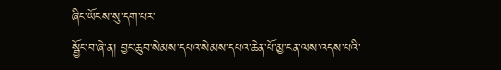ཞིང་ཡོངས་སུ་དག་པར་
སྦྱོང་བ་ཞེ་ན། བྱང་ཆུབ་སེམས་དཔའ་སེམས་དཔའ་ཆེན་པོ་མྱ་ངན་ལས་འདས་པའི་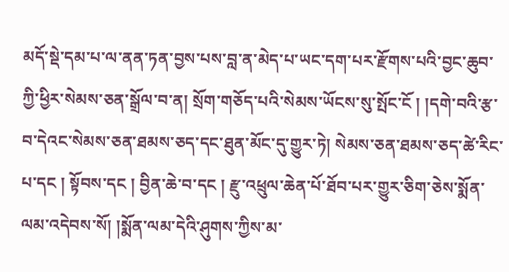མདོ་སྡེ་དམ་པ་ལ་ནན་ཏན་བྱས་པས་བླ་ན་མེད་པ་ཡང་དག་པར་རྫོགས་པའི་བྱང་ཆུབ་ཀྱི་ཕྱིར་སེམས་ཅན་སྒྲོལ་བ་ན། སྲོག་གཅོད་པའི་སེམས་ཡོངས་སུ་སྤོང་ངོ ། །དགེ་བའི་རྩ་བ་དེའང་སེམས་ཅན་ཐམས་ཅད་དང་ཐུན་མོང་དུ་གྱུར་ཏེ། སེམས་ཅན་ཐམས་ཅད་ཚེ་རིང་པ་དང ། སྟོབས་དང ། བྱིན་ཆེ་བ་དང ། རྫུ་འཕྲུལ་ཆེན་པོ་ཐོབ་པར་གྱུར་ཅིག་ཅེས་སྨོན་ལམ་འདེབས་སོ། །སྨོན་ལམ་དེའི་ཤུགས་ཀྱིས་མ་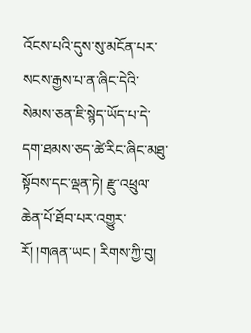འོངས་པའི་དུས་སུ་མངོན་པར་སངས་རྒྱས་པ་ན་ཞིང་དེའི་སེམས་ཅན་ཇི་སྙེད་ཡོད་པ་དེ་དག་ཐམས་ཅད་ཚེ་རིང་ཞིང་མཐུ་སྟོབས་དང་ལྡན་ཏེ། རྫུ་འཕྲུལ་ཆེན་པོ་ཐོབ་པར་འགྱུར་རོ། །གཞན་ཡང ། རིགས་ཀྱི་བུ།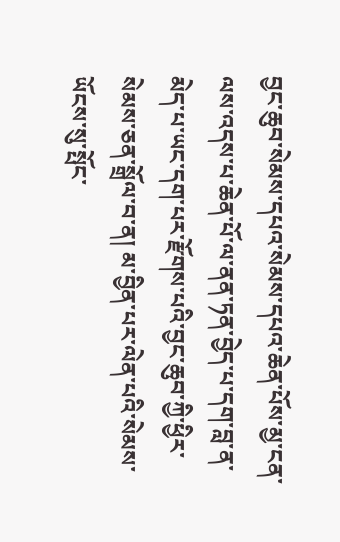བྱང་ཆུབ་སེམས་དཔའ་སེམས་དཔའ་ཆེན་པོས་མྱ་ངན་ལས་འདས་པ་ཆེན་པོ་ལ་ནན་ཏན་བྱེད་པ་དག་བླ་ན་མེད་པ་ཡང་དག་པར་རྫོགས་པའི་བྱང་ཆུབ་ཀྱི་ཕྱིར་སེམས་ཅན་སྒྲོལ་བ་ན། མ་བྱིན་པར་ལེན་པའི་སེམས་ཡོངས་སུ་སྤོང་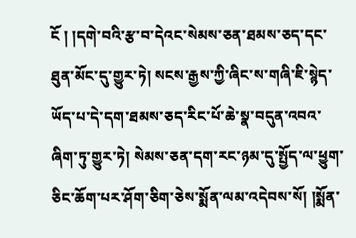ངོ ། །དགེ་བའི་རྩ་བ་དེའང་སེམས་ཅན་ཐམས་ཅད་དང་ཐུན་མོང་དུ་གྱུར་ཏེ། སངས་རྒྱས་ཀྱི་ཞིང་ས་གཞི་ཇི་སྙེད་ཡོད་པ་དེ་དག་ཐམས་ཅད་རིང་པོ་ཆེ་སྣ་བདུན་འབའ་ཞིག་ཏུ་གྱུར་ཏེ། སེམས་ཅན་དག་རང་ཉམ་དུ་སྤྱོད་ལ་ཕྱུག་ཅིང་ཆོག་པར་ཤོག་ཅིག་ཅེས་སྨོན་ལམ་འདེབས་སོ། །སྨོན་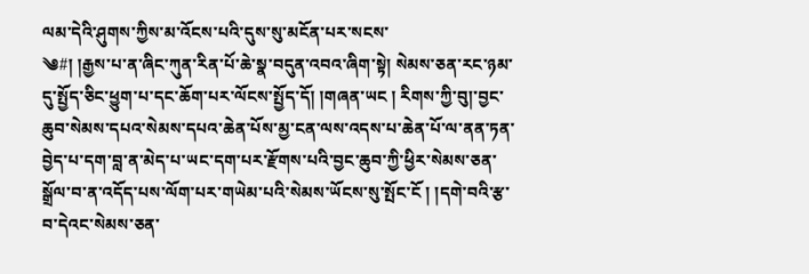ལམ་དེའི་ཤུགས་ཀྱིས་མ་འོངས་པའི་དུས་སུ་མངོན་པར་སངས་
༄#། །རྒྱས་པ་ན་ཞིང་ཀུན་རིན་པོ་ཆེ་སྣ་བདུན་འབའ་ཞིག་སྟེ། སེམས་ཅན་རང་ཉམ་དུ་སྤྱོད་ཅིང་ཕྱུག་པ་དང་ཆོག་པར་ལོངས་སྤྱོད་དོ། །གཞན་ཡང ། རིགས་ཀྱི་བུ།་བྱང་ཆུབ་སེམས་དཔའ་སེམས་དཔའ་ཆེན་པོས་མྱ་ངན་ལས་འདས་པ་ཆེན་པོ་ལ་ནན་ཏན་བྱེད་པ་དག་བླ་ན་མེད་པ་ཡང་དག་པར་རྫོགས་པའི་བྱང་ཆུབ་ཀྱི་ཕྱིར་སེམས་ཅན་སྒྲོལ་བ་ན་འདོད་པས་ལོག་པར་གཡེམ་པའི་སེམས་ཡོངས་སུ་སྤོང་ངོ ། །དགེ་བའི་རྩ་བ་དེའང་སེམས་ཅན་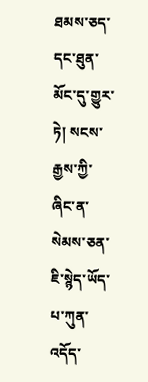ཐམས་ཅད་དང་ཐུན་མོང་དུ་གྱུར་ཏེ། སངས་རྒྱས་ཀྱི་ཞིང་ན་སེམས་ཅན་ཇི་སྙེད་ཡོད་པ་ཀུན་འདོད་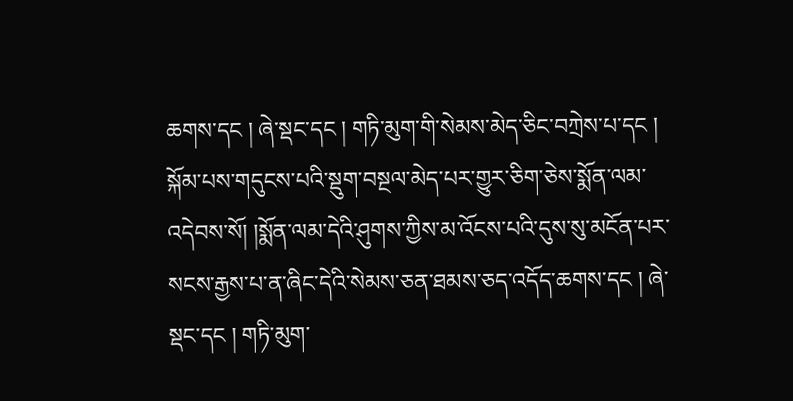ཆགས་དང ། ཞེ་སྡང་དང ། གཏི་མུག་གི་སེམས་མེད་ཅིང་བཀྲེས་པ་དང ། སྐོམ་པས་གདུངས་པའི་སྡུག་བསྔལ་མེད་པར་གྱུར་ཅིག་ཅེས་སྨོན་ལམ་འདེབས་སོ། །སྨོན་ལམ་དེའི་ཤུགས་ཀྱིས་མ་འོངས་པའི་དུས་སུ་མངོན་པར་སངས་རྒྱས་པ་ན་ཞིང་དེའི་སེམས་ཅན་ཐམས་ཅད་འདོད་ཆགས་དང ། ཞེ་སྡང་དང ། གཏི་མུག་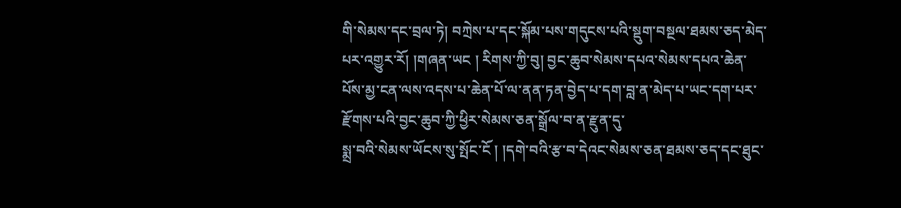གི་སེམས་དང་བྲལ་ཏེ། བཀྲེས་པ་དང་སྐོམ་པས་གདུངས་པའི་སྡུག་བསྔལ་ཐམས་ཅད་མེད་པར་འགྱུར་རོ། །གཞན་ཡང ། རིགས་ཀྱི་བུ། བྱང་ཆུབ་སེམས་དཔའ་སེམས་དཔའ་ཆེན་པོས་མྱ་ངན་ལས་འདས་པ་ཆེན་པོ་ལ་ནན་ཏན་བྱེད་པ་དག་བླ་ན་མེད་པ་ཡང་དག་པར་རྫོགས་པའི་བྱང་ཆུབ་ཀྱི་ཕྱིར་སེམས་ཅན་སྒྲོལ་བ་ན་རྫུན་དུ་
སྨྲ་བའི་སེམས་ཡོངས་སུ་སྤོང་ངོ ། །དགེ་བའི་རྩ་བ་དེའང་སེམས་ཅན་ཐམས་ཅད་དང་ཐུང་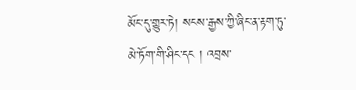མོང་དུ་གྱུར་ཏེ། སངས་རྒྱས་ཀྱི་ཞིང་ན་རྟག་ཏུ་མེ་ཏོག་གི་ཤིང་དང ། འབྲས་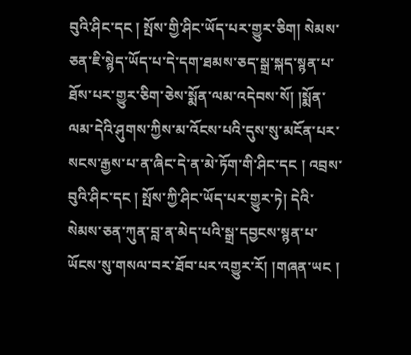བུའི་ཤིང་དང ། སྤོས་གྱི་ཤིང་ཡོད་པར་གྱུར་ཅིག། སེམས་ཅན་ཇི་སྙེད་ཡོད་པ་དེ་དག་ཐམས་ཅད་སྒྲ་སྐད་སྙན་པ་ཐོས་པར་གྱུར་ཅིག་ཅེས་སྨོན་ལམ་འདེབས་སོ། །སྨོན་ལམ་དེའི་ཤུགས་ཀྱིས་མ་འོངས་པའི་དུས་སུ་མངོན་པར་སངས་རྒྱས་པ་ན་ཞིང་དེ་ན་མེ་ཏོག་གི་ཤིང་དང ། འབྲས་བུའི་ཤིང་དང ། སྤོས་ཀྱི་ཤིང་ཡོད་པར་གྱུར་ཏེ། དེའི་སེམས་ཅན་ཀུན་བླ་ན་མེད་པའི་སྒྲ་དབྱངས་སྙན་པ་ཡོངས་སུ་གསལ་བར་ཐོབ་པར་འགྱུར་རོ། །གཞན་ཡང །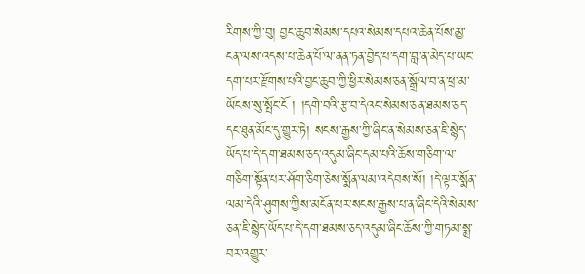རིགས་ཀྱི་བུ། བྱང་ཆུབ་སེམས་དཔའ་སེམས་དཔའ་ཆེན་པོས་མྱ་ངན་ལས་འདས་པ་ཆེན་པོ་ལ་ནན་ཏན་བྱེད་པ་དག་བླ་ན་མེད་པ་ཡང་དག་པར་རྫོགས་པའི་བྱང་ཆུབ་ཀྱི་ཕྱིར་སེམས་ཅན་སྒྲོལ་བ་ན་ཕྲ་མ་ཡོངས་སུ་སྤོང་ངོ ། །དགེ་བའི་རྩ་བ་དེའང་སེམས་ཅན་ཐམས་ཅད་དང་ཐུན་མོང་དུ་གྱུར་ཏེ། སངས་རྒྱས་ཀྱི་ཞིང་ན་སེམས་ཅན་ཇི་སྙེད་ཡོད་པ་དེ་དག་ཐམས་ཅད་འདུམ་ཞིང་དམ་པའི་ཆོས་གཅིག་ལ་གཅིག་སྟོན་པར་ཤོག་ཅིག་ཅེས་སྨོན་ལམ་འདེབས་སོ། །དེ་ལྟར་སྨོན་ལམ་དེའི་ཤུགས་ཀྱིས་མངོན་པར་སངས་རྒྱས་པ་ན་ཞིང་དེའི་སེམས་ཅན་ཇི་སྙེད་ཡོད་པ་དེ་དག་ཐམས་ཅད་འདུམ་ཞིང་ཆོས་ཀྱི་གཏམ་སྨྲ་བར་འགྱུར་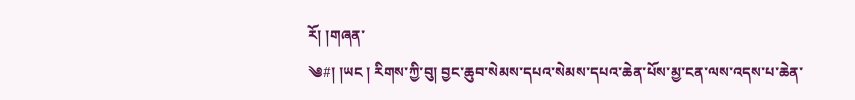རོ། །གཞན་
༄#། །ཡང ། རིགས་ཀྱི་བུ། བྱང་ཆུབ་སེམས་དཔའ་སེམས་དཔའ་ཆེན་པོས་མྱ་ངན་ལས་འདས་པ་ཆེན་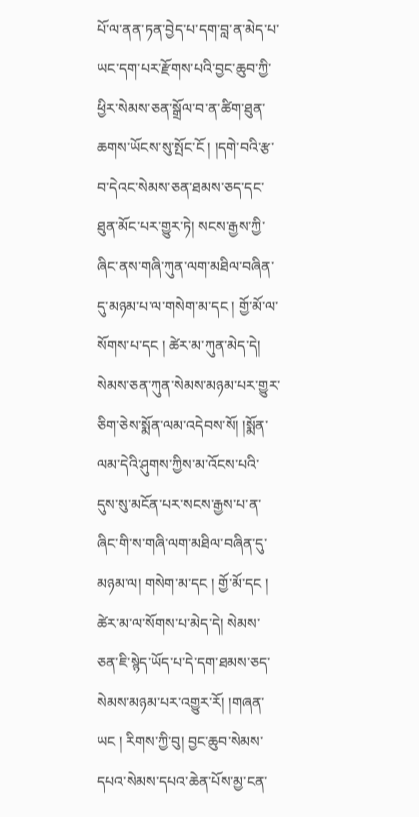པོ་ལ་ནན་ཏན་བྱེད་པ་དག་བླ་ན་མེད་པ་ཡང་དག་པར་རྫོགས་པའི་བྱང་ཆུབ་ཀྱི་ཕྱིར་སེམས་ཅན་སྒྲོལ་བ་ན་ཚིག་ཐུན་ཆགས་ཡོངས་སུ་སྤོང་ངོ ། །དགེ་བའི་རྩ་བ་དེའང་སེམས་ཅན་ཐམས་ཅད་དང་ཐུན་མོང་པར་གྱུར་ཏེ། སངས་རྒྱས་ཀྱི་ཞིང་ནས་གཞི་ཀུན་ལག་མཐིལ་བཞིན་དུ་མཉམ་པ་ལ་གསེག་མ་དང ། གྱོ་མོ་ལ་སོགས་པ་དང ། ཚེར་མ་ཀུན་མེད་དེ། སེམས་ཅན་ཀུན་སེམས་མཉམ་པར་གྱུར་ཅིག་ཅེས་སྨོན་ལམ་འདེབས་སོ། །སྨོན་ལམ་དེའི་ཤུགས་ཀྱིས་མ་འོངས་པའི་དུས་སུ་མངོན་པར་སངས་རྒྱས་པ་ན་ཞིང་གི་ས་གཞི་ལག་མཐིལ་བཞིན་དུ་མཉམ་ལ། གསེག་མ་དང ། གྱོ་མོ་དང ། ཚེར་མ་ལ་སོགས་པ་མེད་དེ། སེམས་ཅན་ཇི་སྙེད་ཡོད་པ་དེ་དག་ཐམས་ཅད་སེམས་མཉམ་པར་འགྱུར་རོ། །གཞན་ཡང ། རིགས་ཀྱི་བུ། བྱང་ཆུབ་སེམས་དཔའ་སེམས་དཔའ་ཆེན་པོས་མྱ་ངན་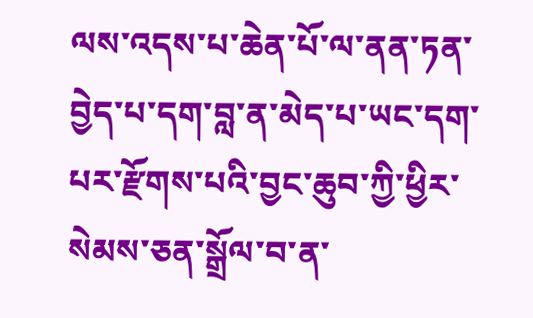ལས་འདས་པ་ཆེན་པོ་ལ་ནན་ཏན་བྱེད་པ་དག་བླ་ན་མེད་པ་ཡང་དག་པར་རྫོགས་པའི་བྱང་ཆུབ་ཀྱི་ཕྱིར་སེམས་ཅན་སྒྲོལ་བ་ན་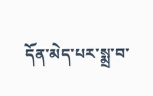དོན་མེད་པར་སྨྲ་བ་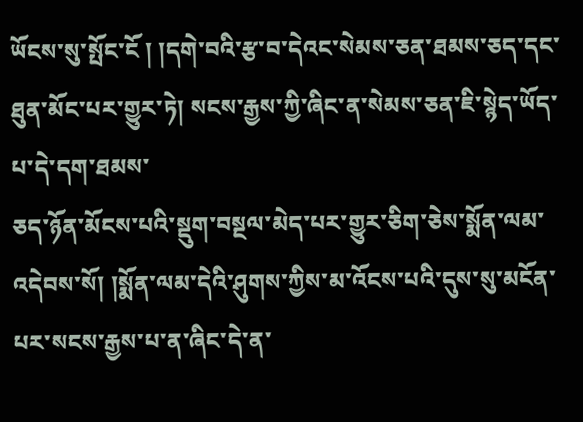ཡོངས་སུ་སྤོང་ངོ ། །དགེ་བའི་རྩ་བ་དེའང་སེམས་ཅན་ཐམས་ཅད་དང་ཐུན་མོང་པར་གྱུར་ཏེ། སངས་རྒྱས་ཀྱི་ཞིང་ན་སེམས་ཅན་ཇི་སྙེད་ཡོད་པ་དེ་དག་ཐམས་
ཅད་ཉོན་མོངས་པའི་སྡུག་བསྔལ་མེད་པར་གྱུར་ཅིག་ཅེས་སྨོན་ལམ་འདེབས་སོ། །སྨོན་ལམ་དེའི་ཤུགས་ཀྱིས་མ་འོངས་པའི་དུས་སུ་མངོན་པར་སངས་རྒྱས་པ་ན་ཞིང་དེ་ན་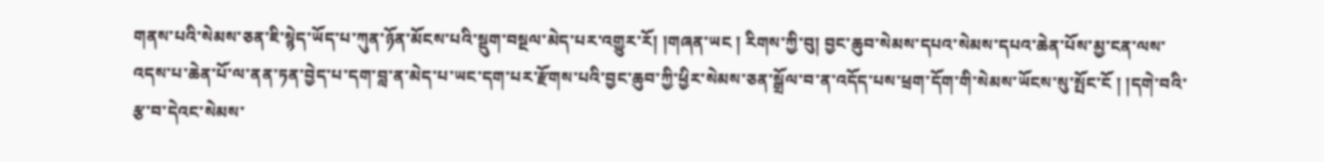གནས་པའི་སེམས་ཅན་ཇི་སྙེད་ཡོད་པ་ཀུན་ཉོན་མོངས་པའི་སྡུག་བསྔལ་མེད་པར་འགྱུར་རོ། །གཞན་ཡང ། རིགས་ཀྱི་བུ། བྱང་ཆུབ་སེམས་དཔའ་སེམས་དཔའ་ཆེན་པོས་མྱ་ངན་ལས་འདས་པ་ཆེན་པོ་ལ་ནན་ཏན་བྱེད་པ་དག་བླ་ན་མེད་པ་ཡང་དག་པར་རྫོགས་པའི་བྱང་ཆུབ་ཀྱི་ཕྱིར་སེམས་ཅན་སྒྲོལ་བ་ན་འདོད་པས་ཕྲག་དོག་གི་སེམས་ཡོངས་སུ་སྤོང་ངོ ། །དགེ་བའི་རྩ་བ་དེའང་སེམས་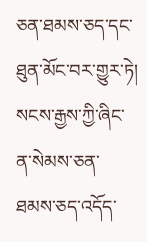ཅན་ཐམས་ཅད་དང་ཐུན་མོང་བར་གྱུར་ཏེ། སངས་རྒྱས་ཀྱི་ཞིང་ན་སེམས་ཅན་ཐམས་ཅད་འདོད་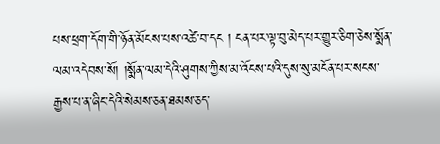པས་ཕྲག་དོག་གི་ཉོན་མོངས་པས་འཚེ་བ་དང ། ངན་པར་ལྟ་བུ་མེད་པར་གྱུར་ཅིག་ཅེས་སྨོན་ལམ་འདེབས་སོ། །སྨོན་ལམ་དེའི་ཤུགས་ཀྱིས་མ་འོངས་པའི་དུས་སུ་མངོན་པར་སངས་རྒྱས་པ་ན་ཞིང་དེའི་སེམས་ཅན་ཐམས་ཅད་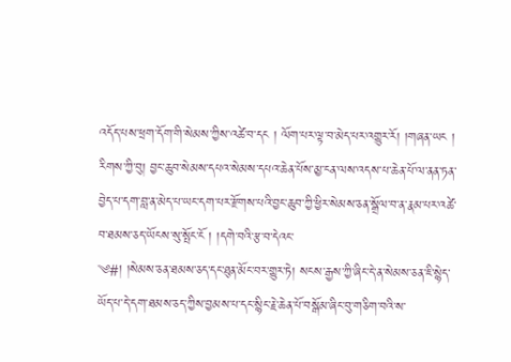འདོད་པས་ཕྲག་དོག་གི་སེམས་ཀྱིས་འཚེ་བ་དང ། ལོག་པར་ལྟ་བ་མེད་པར་འགྱུར་རོ། །གཞན་ཡང ། རིགས་ཀྱི་བུ། བྱང་ཆུབ་སེམས་དཔའ་སེམས་དཔའ་ཆེན་པོས་མྱ་ངན་ལས་འདས་པ་ཆེན་པོ་ལ་ནན་ཏན་བྱེད་པ་དག་བླ་ན་མེད་པ་ཡང་དག་པར་རྫོགས་པའི་བྱང་ཆུབ་ཀྱི་ཕྱིར་སེམས་ཅན་སྒྲོལ་བ་ན་རྣམ་པར་འཚེ་བ་ཐམས་ཅད་ཡོངས་སུ་སྤོང་ངོ ། །དགེ་བའི་རྩ་བ་དེའང་
༄#། །སེམས་ཅན་ཐམས་ཅད་དང་ཐུན་མོང་བར་གྱུར་ཏེ། སངས་རྒྱས་ཀྱི་ཞིང་དེ་ན་སེམས་ཅན་ཇི་སྙེད་ཡོད་པ་དེ་དག་ཐམས་ཅད་ཀྱིས་བྱམས་པ་དང་སྙིང་རྗེ་ཆེན་པོ་བསྒོམ་ཞིང་བུ་གཅིག་བའི་ས་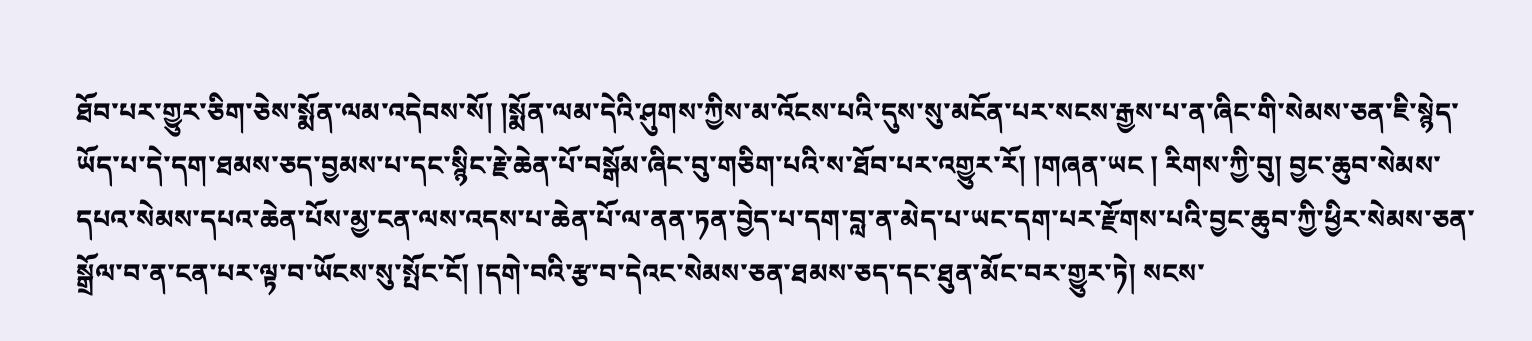ཐོབ་པར་གྱུར་ཅིག་ཅེས་སྨོན་ལམ་འདེབས་སོ། །སྨོན་ལམ་དེའི་ཤུགས་ཀྱིས་མ་འོངས་པའི་དུས་སུ་མངོན་པར་སངས་རྒྱས་པ་ན་ཞིང་གི་སེམས་ཅན་ཇི་སྙེད་ཡོད་པ་དེ་དག་ཐམས་ཅད་བྱམས་པ་དང་སྙིང་རྗེ་ཆེན་པོ་བསྒོམ་ཞིང་བུ་གཅིག་པའི་ས་ཐོབ་པར་འགྱུར་རོ། །གཞན་ཡང ། རིགས་ཀྱི་བུ། བྱང་ཆུབ་སེམས་དཔའ་སེམས་དཔའ་ཆེན་པོས་མྱ་ངན་ལས་འདས་པ་ཆེན་པོ་ལ་ནན་ཏན་བྱེད་པ་དག་བླ་ན་མེད་པ་ཡང་དག་པར་རྫོགས་པའི་བྱང་ཆུབ་ཀྱི་ཕྱིར་སེམས་ཅན་སྒྲོལ་བ་ན་ངན་པར་ལྟ་བ་ཡོངས་སུ་སྤོང་ངོ། །དགེ་བའི་རྩ་བ་དེའང་སེམས་ཅན་ཐམས་ཅད་དང་ཐུན་མོང་བར་གྱུར་ཏེ། སངས་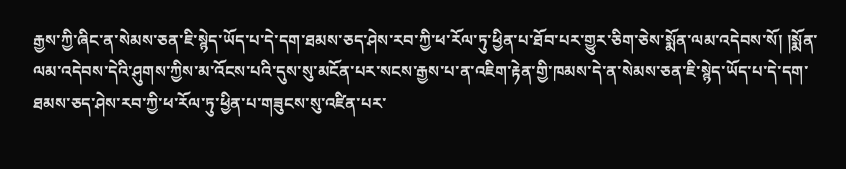རྒྱས་ཀྱི་ཞིང་ན་སེམས་ཅན་ཇི་སྙེད་ཡོད་པ་དེ་དག་ཐམས་ཅད་ཤེས་རབ་ཀྱི་ཕ་རོལ་ཏུ་ཕྱིན་པ་ཐོབ་པར་གྱུར་ཅིག་ཅེས་སྨོན་ལམ་འདེབས་སོ། །སྨོན་ལམ་འདེབས་དེའི་ཤུགས་ཀྱིས་མ་འོངས་པའི་དུས་སུ་མངོན་པར་སངས་རྒྱས་པ་ན་འཇིག་རྟེན་གྱི་ཁམས་དེ་ན་སེམས་ཅན་ཇི་སྙེད་ཡོད་པ་དེ་དག་ཐམས་ཅད་ཤེས་རབ་ཀྱི་ཕ་རོལ་ཏུ་ཕྱིན་པ་གཟུངས་སུ་འཛིན་པར་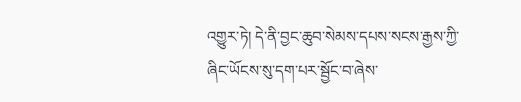འགྱུར་ཏེ། དེ་ནི་བྱང་ཆུབ་སེམས་དཔས་སངས་རྒྱས་ཀྱི་ཞིང་ཡོངས་སུ་དག་པར་སྦྱོང་བ་ཞེས་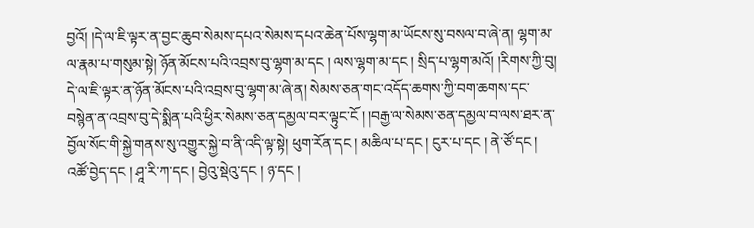བྱའོ། །དེ་ལ་ཇི་ལྟར་ན་བྱང་ཆུབ་སེམས་དཔའ་སེམས་དཔའ་ཆེན་པོས་ལྷག་མ་ཡོངས་སུ་བསལ་བ་ཞེ་ན། ལྷག་མ་ལ་རྣམ་པ་གསུམ་སྟེ། ཉོན་མོངས་པའི་འབྲས་བུ་ལྷག་མ་དང ། ལས་ལྷག་མ་དང ། སྲིད་པ་ལྷག་མའོ། །རིགས་ཀྱི་བུ། དེ་ལ་ཇི་ལྟར་ན་ཉོན་མོངས་པའི་འབྲས་བུ་ལྷག་མ་ཞེ་ན། སེམས་ཅན་གང་འདོད་ཆགས་ཀྱི་བག་ཆགས་དང་བསྙེན་ན་འབྲས་བུ་དེ་སྨིན་པའི་ཕྱིར་སེམས་ཅན་དམྱལ་བར་ལྟུང་ངོ ། །བརྒྱ་ལ་སེམས་ཅན་དམྱལ་བ་ལས་ཐར་ན་བྱོལ་སོང་གི་སྐྱེ་གནས་སུ་འགྱུར་སྐྱེ་བ་ནི་འདི་ལྟ་སྟེ། ཕུག་རོན་དང ། མཆིལ་པ་དང ། ངུར་པ་དང ། ནེ་ཙོ་དང ། འཚོ་བྱེད་དང ། ཤཱ་རི་ཀ་དང ། བྱེའུ་སྡེའུ་དང ། ཉ་དང །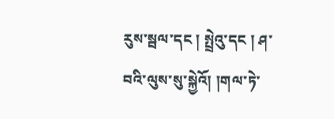རུས་སྦལ་དང ། སྤྲེའུ་དང ། ཤ་བའི་ལུས་སུ་སྐྱེའོ། །གལ་ཏེ་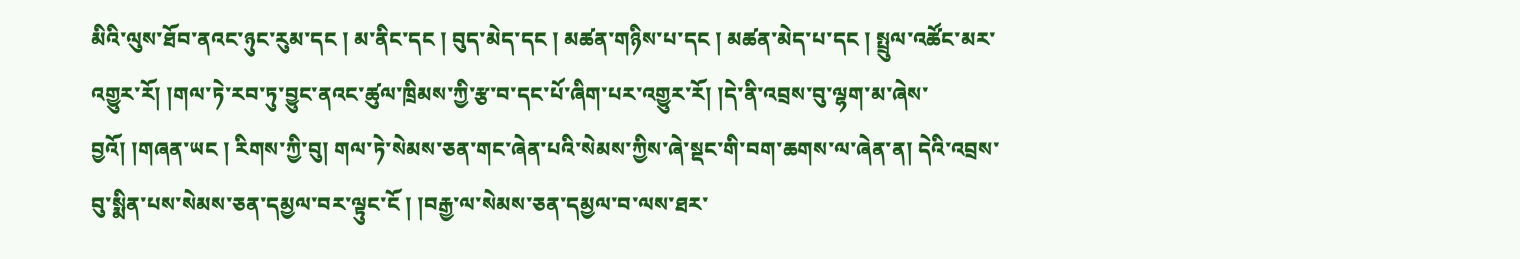མིའི་ལུས་ཐོབ་ནའང་ཉུང་རུམ་དང ། མ་ནིང་དང ། བུད་མེད་དང ། མཚན་གཉིས་པ་དང ། མཚན་མེད་པ་དང ། སྤྲུལ་འཚོང་མར་འགྱུར་རོ། །གལ་ཏེ་རབ་ཏུ་བྱུང་ནའང་ཚུལ་ཁྲིམས་ཀྱི་རྩ་བ་དང་པོ་ཞིག་པར་འགྱུར་རོ། །དེ་ནི་འབྲས་བུ་ལྷག་མ་ཞེས་བྱའོ། །གཞན་ཡང ། རིགས་ཀྱི་བུ། གལ་ཏེ་སེམས་ཅན་གང་ཞེན་པའི་སེམས་ཀྱིས་ཞེ་སྡང་གི་བག་ཆགས་ལ་ཞེན་ན། དེའི་འབྲས་བུ་སྨིན་པས་སེམས་ཅན་དམྱལ་བར་ལྟུང་ངོ ། །བརྒྱ་ལ་སེམས་ཅན་དམྱལ་བ་ལས་ཐར་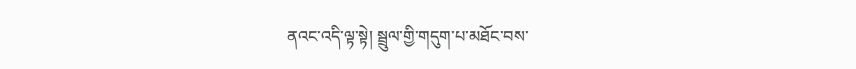ནའང་འདི་ལྟ་སྟེ། སྦྲུལ་གྱི་གདུག་པ་མཐོང་བས་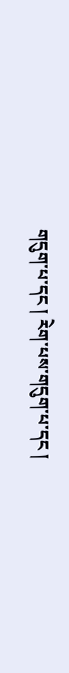གདུག་པ་དང ། རེག་པས་གདུག་པ་དང །